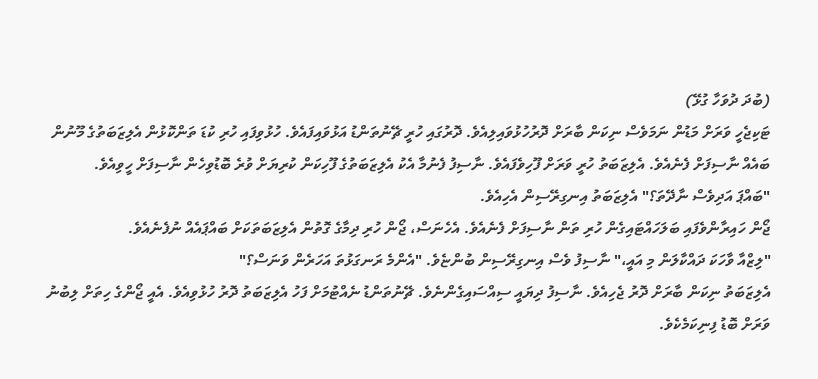(ބުދަ ދުވަހާ ގުޅޭ)
ޓަކިޖެހީ ވަރަށް މަޑުން ނަމަވެސް ނިކަން ބާރަށް ދޮރުހުޅުވައިލިއެވެ. ދޮރުގައި ހުރީ ޗޭނުތަންޑު އަޅުވައިފައެވެ. ހުޅުވިފައި ހުރި ކުޑަ ތަންކޮޅުން އެލިޒަބަތުގެ މޫނުން ބައެއް ނާސިފަށް ފެނެއެވެ. އެލިޒަބަތު ހުރީ ވަރަށް ފޫހިވެފައެވެ. ނާސިފު ފެނުމާ އެކު އެލިޒަބަތުގެ ފޫހިކަން ކުރިޔަށް ވުރެ ބޮޑުވިހެން ނާސިފަށް ހީވިއެވެ.
"ބައްޕަ އަދިވެސް ނާދޭތަ؟" އެލިޒަބަތު އިނގިރޭސިން އެހިއެވެ.
ޖޯން ހައިރާންވެފައި ބަލަހައްޓައިގެން ހުރި ތަން ނާސިފަށް ފެނެއެވެ. އެހެނަސް، ޖޯން ހުރި ދިމާގެ ގޮތުން އެލިޒަބަތަކަށް ބައްޕައެއް ނުފެނެއެވެ.
"ލިޒްއާ ވާހަކަ ދައްކާލަން މި އައީ،" ނާސިފު ވެސް އިނގިރޭސިން ބުންޏެވެ. "އެންމެ ރަނގަޅުތަ އަހަރެން ވަނަސް؟"
އެލިޒަބަތު ނިކަން ބާރަށް ދޮރު ޖެހިއެވެ. ނާސިފު ދިޔައީ ސިއްސައިގެންނެވެ. ޗޭނުތަންޑު ނެއްޓުމަށް ފަހު އެލިޒަބަތު ދޮރު ހުޅުވިއެވެ. އެއީ ޖޯންގެ ހިތަށް ލިބުނު ވަރަށް ބޮޑު ފިނިކަމެކެވެ.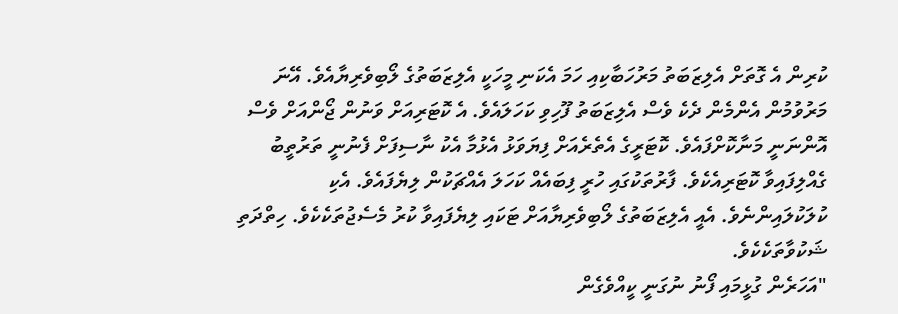ކުރިން އެ ގޮތަށް އެލިޒަބަތު މަރުހަބާކިއި ހަމަ އެކަނި މީހަކީ އެލިޒަބަތުގެ ލޯބިވެރިޔާއެވެ. އޭނަ މަރުވުމުން އެންމެން ދެކެ ވެސް އެލިޒަބަތު ފޫހިވި ކަހަލައެވެ. އެ ކޮޓަރިއަށް ވަނުން ޖޯންއަށް ވެސް އޮންނަނީ މަނާކޮށްފައެވެ. ކޮޓަރީގެ އެތެރެއަށް ފިޔަވަޅު އެޅުމާ އެކު ނާސިފަށް ފެނުނީ ތަރުތީބު ގެއްލިފައިވާ ކޮޓަރިއެކެވެ. ފާރުތަކުގައި ހުރީ ފިބައެއް ކަހަލަ އެއްޗަކުން ލިޔެފައެވެ. އެކި ކުލަކުލައިންނެވެ. އެއީ އެލިޒަބަތުގެ ލޯބިވެރިޔާއަށް ޓަކައި ލިޔެފައިވާ ކުރު މެސެޖުތަކެކެވެ. ހިތްދަތި ޝަކުވާތަކެކެވެ.
"އަހަރެން ގުޅީމައި ފޯނު ނުގަނީ ކީއްވެގެން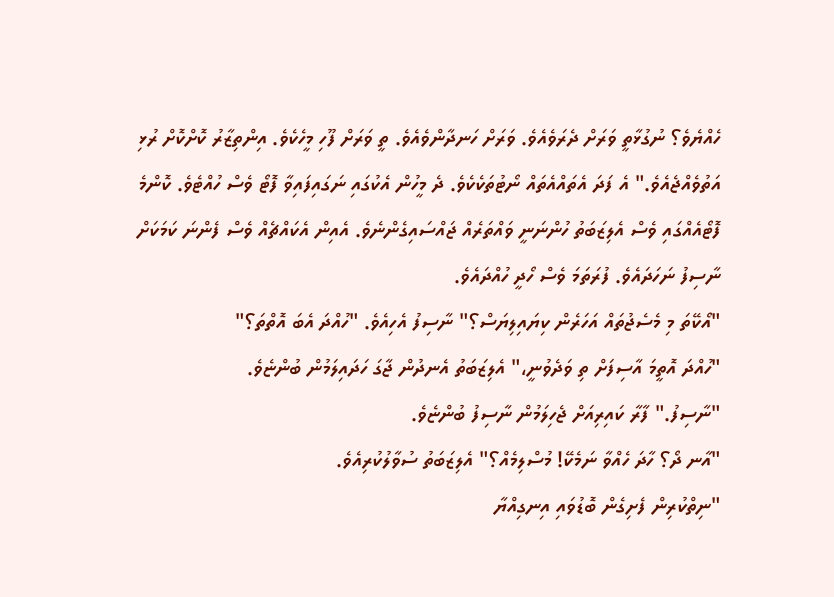ހެއްޔެވެ؟ ނުގުޅާތީ ވަރަށް ދެރަވެއެވެ. ވަރަށް ހަނދާންވެއެވެ. ތީ ވަރަށް ފޫހި މީހެކެވެ. އިންތިޒާރު ކޮށްކޮށް ރުޅި އަތުވެއްޖެއެވެ." އެ ފަދަ އެތައްއެތައް ނޯޓުތަކެކެވެ. ދެ މީހުން އެކުގައި ނަގައިފައިވާ ފޮޓޯ ވެސް ހުއްޓެވެ. ކޮންމެ ފޮޓޯއެއްގައި ވެސް އެލިޒަބަތު ހުންނަނީ ވައްތަރެއް ޖައްސައިގެންނެވެ. އެއިން އެކައްޗެއް ވެސް ފެންނަ ކަމަކަށް ނާސިފު ނަހަދައެވެ. ފުރަތަމަ ވެސް ހޯދީ ހުއްދައެވެ.
"އޯކޭތަ މި މެސެޖުތައް އަހަރެން ކިޔައިލިޔަސް؟" ނާސިފު އެހިއެވެ. "ހުއްދަ އެބަ އޮތްތަ؟"
"ހުއްދަ އޮތީމަ އާސިފަށް ތި ވަދެވުނީ،" އެލިޒަބަތު އެނދުން ޖާގަ ހަދައިލަމުން ބުންޏެވެ.
"ނާސިފު." ފާރާ ކައިރިއަށް ޖެހިލަމުން ނާސިފު ބުންޏެވެ.
"އާނ ދޯ؟ ހާދަ ހެއްވާ ނަމެކޭ! މުސްލިމެއް؟" އެލިޒަބަތު ސުވާލުކުރިއެވެ.
"ނިތްކުރިން ފެށިގެން ބޮޑުވައި އިނގިއްޔާ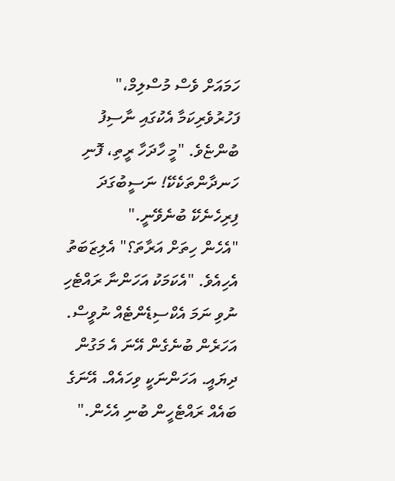ހަމައަށް ވެސް މުސްލިމް،" ފަހުރުވެރިކަމާ އެކުގައި ނާސިފު ބުންޏެވެ. "މީ ހާދަހާ ރީތި، ފޮނި ހަނދާންތަކެކޭ! ނަސީބުގަދަ ފިރިހެނެކޭ ބުނެވޭނީ."
"އެހެން ހިތަށް އަރާތަ؟" އެލިޒަބަތު އެހިއެވެ. "އެކަމަކު އަހަންނާ ރައްޓެހި ނުވި ނަމަ އެކްސިޑެންޓެއް ނުވީސް. އަހަރެން ބުނެގެން އޭނަ އެ މަގުން ދިޔައީ. އަހަންނަކީ ވިހައެއް. އޭނަގެ ބައެއް ރައްޓެހީން ބުނި އެހެން."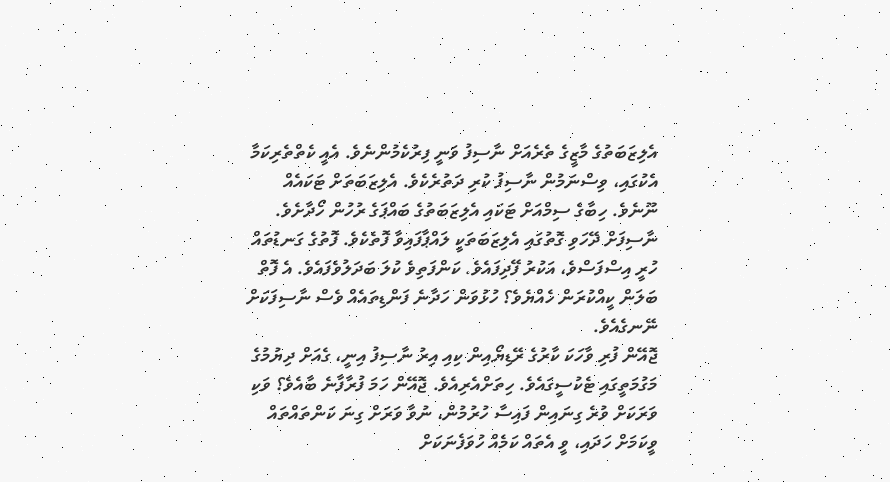އެލިޒަބަތުގެ މާޒީގެ ތެރެއަށް ނާސިފު ވަނީ ފިރުކެމުންނެވެ. އެއީ ކެތްތެރިކަމާ އެކުގައި، ވިސްނަމުން ނާސިފު ކުރި ދަތުރެކެވެ. އެލިޒަބަތަށް ޓަކައެއް ނޫނެވެ. ހިބާގެ ސިމްއަށް ޓަކައި އެލިޒަބަތުގެ ބައްޕަގެ ރުހުން ހޯދާށެވެ. ނާސިފަށް ދޭހަވި ގޮތުގައި އެލިޒަބަތަކީ ލައްޕާފައިވާ ފޮތެކެވެ. ފޮތުގެ ގަނޑުތައް ހުރީ އިސްފަސްވެ، އަކުރު ފޭދިފައެވެ. ކަންފަތިވެ ކުލަ ބަދަލުވެފައެވެ. އެ ފޮތް ބަލަން ކީއްކުރަން ހެއްޔެވެ؟ ހުޅުވަން ހަދާނެ ފަންޑިތައެއް ވެސް ނާސިފަކަށް ނޭނގެއެވެ.
ޖޮއޭން ފުރި ވާހަކަ ކާރުގެ ރޭޑިޔޯއިން ކިއި އިރު ނާސިފު އިނީ، ގެއަށް ދިޔުމުގެ މަގުމަތީގައި ޓެކުސީގައެވެ. ހިތަށްއެރިއެވެ. ޖޮއޭން ހަމަ ފުރާފާނެ ބާއެވެ؟ ވަކި ވަރަކަށް ވުރެ ގިނައިން ފައިސާ ހުރުމުން، ނުވާ ވަރަށް ގިނަ ކަންތައްތައް ވީކަމަށް ހަދައި، ވީ އެތައް ކަމެއް ހުވަފެނަކަށް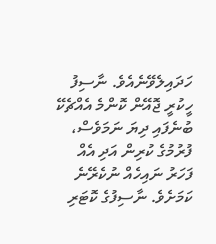ހަދައިލެވޭނެއެވެ. ނާސިފު ހީކުރީ ޖޮއޭން ކޮންމެ އެއްޗެކޭ ބުނެފައި ދިޔަ ނަމަވެސް، ފުރުމުގެ ކުރިން އަދި އެއް ފަހަރު ނައިހެއް ނުކެރޭނެ ކަމަށެވެ. ނާސިފުގެ ކޮޓަރި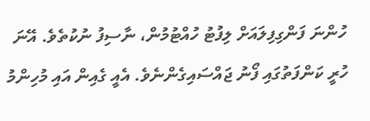ހުންނަ ފަންގިފިލައަށް ލިފުޓު ހުއްޓުމުން، ނާސިފު ނުކުތެވެ. އޭނަ ހުރީ ކަންފަތުގައި ފޯނު ޖައްސައިގެންނެވެ. އެއީ ގެއިން އައި މުހިންމު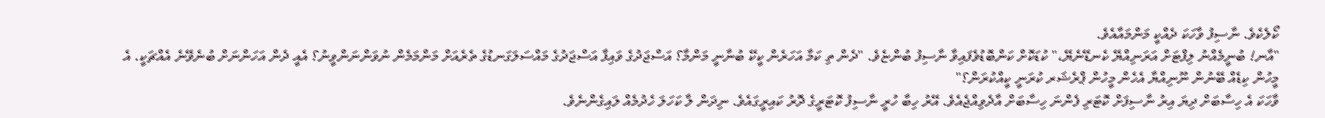ކޯލެކެވެ. ނާސިފު ވާހަކަ ދެއްކީ މަންމައާއެވެ.
"އާނ! ބުނީމެއްނު ލިފްޓަށް އަރަނިއްޔޭ ކެނޑޭނެޔޭ،" ކުޑަކޮށް ކަންބޮޑުވެފައިވާ ނާސިފު ބުންޏެވެ. "ދެން ތި ކަމާ އަހަރެން ކީކޭ ބުނާނީ މަންމާ؟ އަސްޖަދުގެ ވައިފާ އަސްޖަދުގެ މައްސަލަގަނޑުގެ ތެރެއަށް މަންމަމެން ނުވަންނަންވީނު؟ އެއީ ދެން އަހަންނަށް ބުނެވޭނެ އެއްޗަކީ. އެ މީހުން ކިޑެއް ބޭނުން ނޫނިއްޔާ އެހެން މީހުން ޕްރެޝަރ ކުރަނީ ކީއްކުރަން؟"
ވާހަކަ އެ ހިސާބަށް ދިޔަ އިރު ނާސިފަށް ކޮޓަރި ފެންނަ ހިސާބަށް އާދެވިއްޖެއެވެ. އޭރު ހިބާ ހުރީ ނާސިފު ކޮޓަރީގެ ދޮރު ކައިރީގައެވެ. ނިދަން ލާ ކަހަލަ ހެދުމެއް ލައިގެންނެވެ.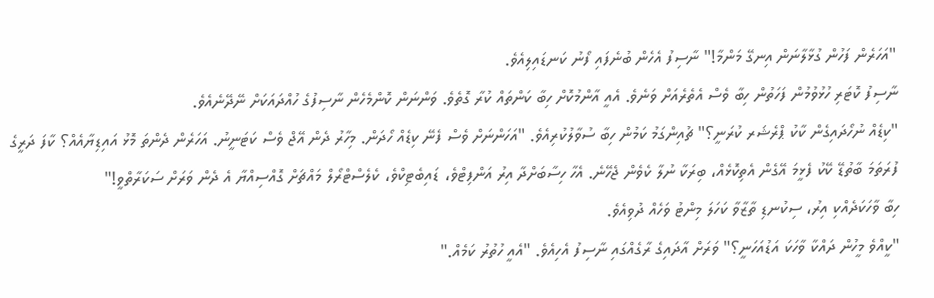"އަހަރެން ފަހުން ގުޅާލާނަން އިނގޭ މަންމާ!" ނާސިފު އެހެން ބުނެފައި ފޯނު ކަނޑައިލިއެވެ.
ނާސިފު ކޮޓަރި ހުޅުވުމުން ފަހަތުން ހިބާ ވެސް އެތެރެއަށް ވަނެވެ. އެއީ އާންމުކޮށް ހިބާ ކަންތައް ކުރާ ގޮތެވެ. ވަންނަން ކޮންމެހެން ނާސިފުގެ ހުއްދައަކަށް ނޭދޭނެއެވެ.
"ކިޑެއް ނުހޯދައިގެން ކާކު ޕްރެޝަރ ކުރަނީ؟" ޗުއިންގަމު ކަމުން ހިބާ ސުވާލުކުރިއެވެ. "އަހަންނަށް ވެސް ފެނޭ ކިޑެއް ހޯދަން. މިހާރު ދެން އޭޖް ވެސް ކަޓަނީނު. އަހަރެން ދެންތަ މޮޅު އައިޑިޔާއެއް؟ ކާފަ ދަރީގެ ފުރަތަމަ ބާތުޑޭ ކޭކު ފެޅީމަ އޭގެން އެތިކޮޅެއް، ބިރަކާ ނުލާ ކެވެން ޖެހޭނެ. އެހާ ހިސާބަށްދާ އިރު އަންފިޓްވެ، ޑައިބެޓިކްވެ، ކެލެސްޓްރޯލް މައްޗަށް ގޮއްސިއްޔާ އެ ދެން ވަރަށް ސަކަރާތްވީ!"
ހިބާ ވާހަކަދެއްކި އިރު، ސިކުނޑި ތާޒާވާ ކަހަލަ މިންޓު ވަހެއް ދުވިއެވެ.
"ކީއްވެ މީހުން ދައްކާ ވާހަކަ އަޑުއަހަނީ؟" ވަރަށް އާދައިގެ ރާގެއްގައި ނާސިފު އެހިއެވެ. "އެއީ ހުތުރު ކަމެއް."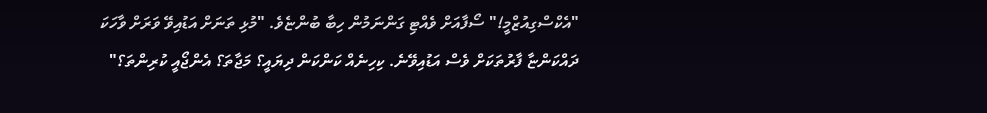"އެކްސްގިއުޒްމީ!" ސޯފާއަށް ވެއްޓި ގަންނަމުން ހިބާ ބުންޏެވެ. "މުޅި ތަނަށް އަޑުއިވޭ ވަރަށް ވާހަކަ ދައްކަންޏާ ފާރުތަކަށް ވެސް އަޑުއިވޭނެ. ކިހިނެއް ކަންކަން ދިޔައީ؟ މަޖާތަ؟ އެންޖޯއީ ކުރިންތަ؟"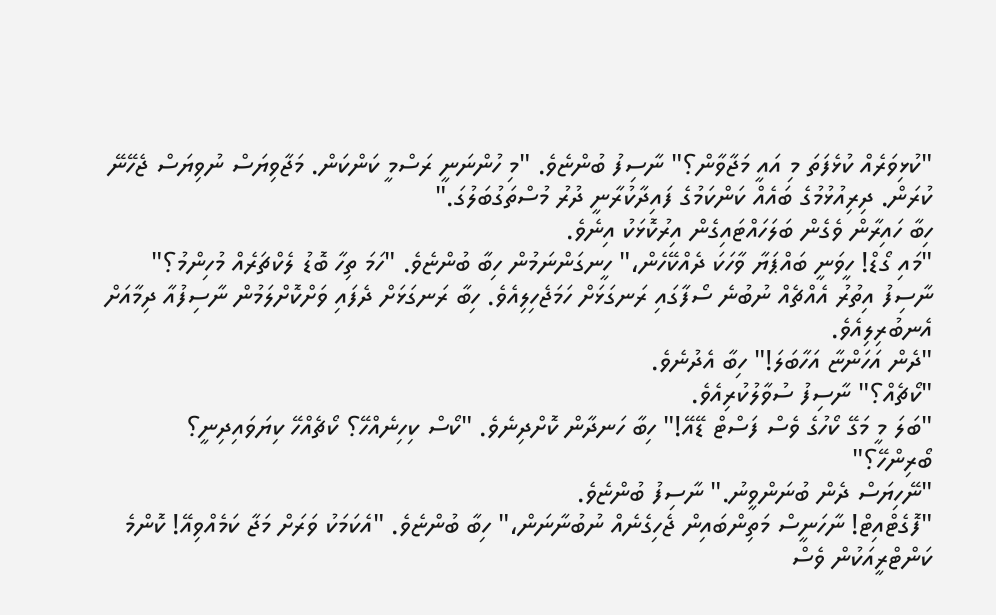"ކުޅިވަރެއް ކުޅެފަތަ މި އައީ މަޖާވާން؟" ނާސިފު ބުންޏެވެ. "މި ހުންނަނީ ރަސްމީ ކަންކަން. މަޖާވިޔަސް ނުވިޔަސް ޖެހޭނޭ ކުރަން. ދިރިއުޅުމުގެ ބައެއް ކަންކަމުގެ ފައިދާކުރާނީ ދުރު މުސްތަގުބަލުގަ."
ހިބާ ހައިރާން ވެގެން ބަލަހައްޓައިގެން އިރުކޮޅަކު އިނެވެ.
"މައި ގޯޑް! ހީވަނީ ބައްޕަޔާ ވާހަކަ ދެއްކޭހެން،" ހީނގަންނަމުން ހިބާ ބުންޏެވެ. "ހަމަ ތިހާ ބޮޑު ލެކްޗަރެއް މުހިންމު؟"
ނާސިފު އިތުރު އެއްޗެއް ނުބުނެ ސޯފާގައި ރަނގަޅަށް ހަމަޖެހިލިއެވެ. ހިބާ ރަނގަޅަށް ދެފައި ވަށްކޮށްލަމުން ނާސިފުއާ ދިމާއަށް އެނބުރިލިއެވެ.
"ދެން އަހަންޏާ އަހާބަލަ!" ހިބާ އެދުނެވެ.
"ކޯޗެއް؟" ނާސިފު ސުވާލުކުރިއެވެ.
"ބަލަ މީ މަގޭ ކޯހުގެ ވެސް ފަސްޓް ޑޭއޭ!" ހިބާ ހަނދާން ކޮށްދިނެވެ. "ކޯސް ކިހިނެއްހޭ؟ ކޯޗެއްހޭ ކިޔަވައިދިނީ؟ ބޯރިންހޭ؟"
"ނޭހިޔަސް ދެން ބުނަންވީނު." ނާސިފު ބުންޏެވެ.
"ފޮގެޓްއިޓް! ނާހަނީސް މަތިންބައިން ޖެހިގެނެއް ނުބުނާނަން،" ހިބާ ބުންޏެވެ. "އެކަމަކު ވަރަށް މަޖާ ކަމެއްވިއޭ! ކޮންމެ ކަންޓްރީއަކުން ވެސް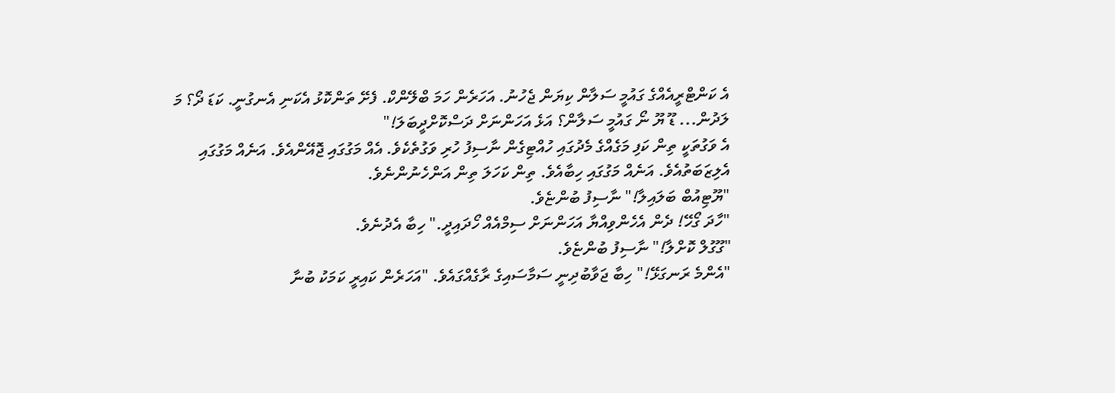އެ ކަންޓްރީއެއްގެ ގައުމީ ސަލާން ކިޔަން ޖެހުނު. އަހަރެން ހަމަ ބްލޭންކް. ފެށޭ ތަންކޮޅު އެކަނި އެނގުނީ. ކަޑަ ދޯ؟ މަ ލަދުން... ޑޫ ޔޫ ނޯ ގައުމީ ސަލާން؟ އަޅެ އަހަންނަށް ދަސްކޮށްދީބަލަ!"
އެ ވަގުތަކީ ތިން ކަފި މަގެއްގެ މެދުގައި ހުއްޓިގެން ނާސިފު ހުރި ވަގުތެކެވެ. އެއް މަގުގައި ޖޮއޭންއެވެ. އަނެއް މަގުގައި އެލިޒަބަތުއެވެ. އަނެއް މަގުގައި ހިބާއެވެ. ތިން ކަހަލަ ތިން އަންހެނުންނެވެ.
"ޔޫޓިއުބް ބަލައިލާ!" ނާސިފު ބުންޏެވެ.
"ހާދަ ގޯހޭ! ދެން އެހެންވިއްޔާ އަހަންނަށް ސިމްއެއް ހޯދައިދީ." ހިބާ އެދުނެވެ.
"ގޫގުލް ކޮށްލާ!" ނާސިފު ބުންޏެވެ.
"އެންމެ ރަނގަޅޭ!" ހިބާ ޖަވާބުދިނީ ސަމާސައިގެ ރާގެއްގައެވެ. "އަހަރެން ކައިރީ ކަމަކު ބުނާ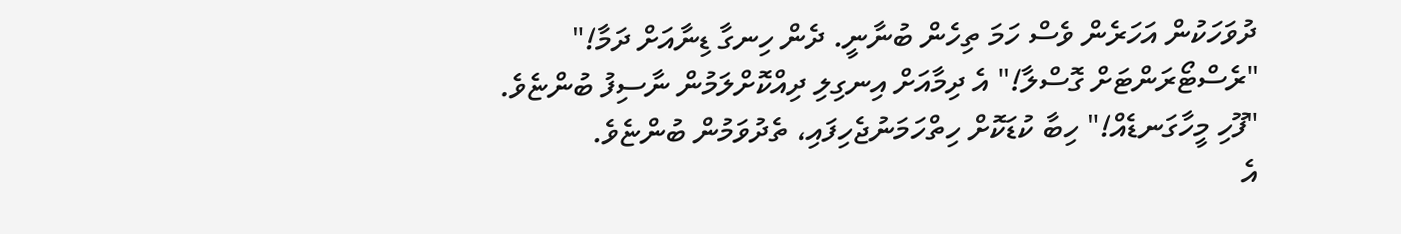ދުވަހަކުން އަހަރެން ވެސް ހަމަ ތިހެން ބުނާނީ. ދެން ހިނގާ ޑިނާއަށް ދަމާ!"
"ރެސްޓޯރަންޓަށް ގޮސްލާ!" އެ ދިމާއަށް އިނގިލި ދިއްކޮށްލަމުން ނާސިފު ބުންޏެވެ.
"ފޫހި މީހާގަނޑެއް!" ހިބާ ކުޑަކޮށް ހިތްހަމަނުޖެހިފައި، ތެދުވަމުން ބުންޏެވެ.
އެ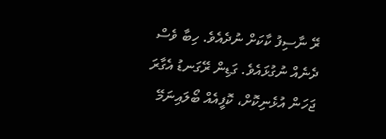ރޭ ނާސިފު ކާކަށް ނުދެއެވެ. ހިބާ ވެސް ދެނެއް ނުގުޅައެވެ. ގަޑިން ރޭގަނޑު އެގާރަ ޖަހަން އުޅެނިކޮށް، ކޮފީއެއް ބޯލައިނަމޭ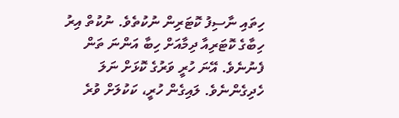ހިތައި ނާސިފު ކޮޓަރިން ނުކުތެވެ. ނުކުތް އިރު ހިބާގެ ކޮޓަރިއާ ދިމާއަށް ހިބާ އަންނަ ތަން ފެނުނެވެ. އޭނަ ހުރީ ވަރުގެ ކޮޅަށް ނަލަ ހެދިގެންނެވެ. ލައިގެން ހުރީ، ކަކުލަށް ވުރެ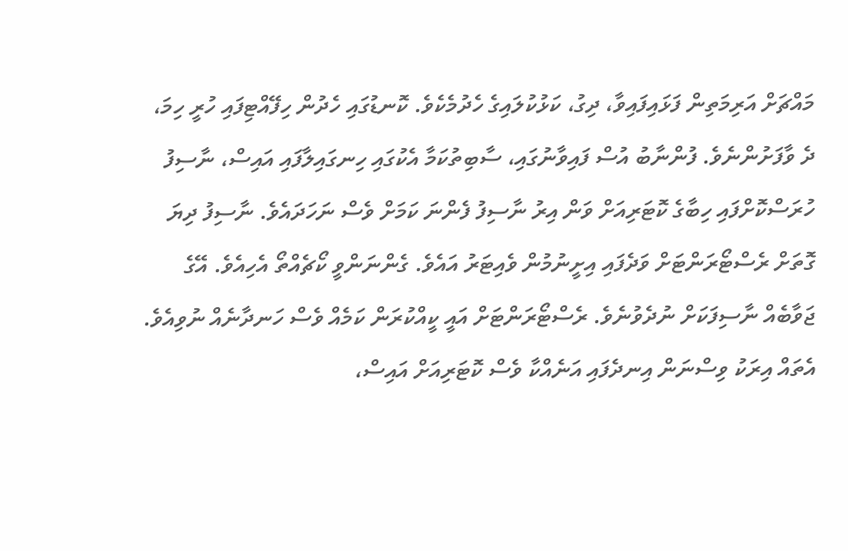މައްޗަށް އަރިމަތިން ފަޅައިފައިވާ، ދިގު، ކަޅުކުލައިގެ ހެދުމެކެވެ. ކޮނޑުގައި ހެދުން ހިފޭއްޓިފައި ހުރީ ހިމަ، ދެ ވާފަށުންނެވެ. ފުންނާބު އުސް ފައިވާނުގައި، ސާބިތުކަމާ އެކުގައި ހިނގައިލާފައި އައިސް، ނާސިފު ހުރަސްކޮށްފައި ހިބާގެ ކޮޓަރިއަށް ވަން އިރު ނާސިފު ފެންނަ ކަމަށް ވެސް ނަހަދައެވެ. ނާސިފު ދިޔަ ގޮތަށް ރެސްޓޯރަންޓަށް ވަދެފައި އިށީނުމުން ވެއިޓަރު އައެވެ. ގެންނަންވީ ކޯޗެއްތޯ އެހިއެވެ. އޭގެ ޖަވާބެއް ނާސިފަކަށް ނުދެވުނެވެ. ރެސްޓޯރަންޓަށް އައީ ކީއްކުރަން ކަމެއް ވެސް ހަނދާނެއް ނުވިއެވެ. އެތައް އިރަކު ވިސްނަން އިނދެފައި އަނެއްކާ ވެސް ކޮޓަރިއަށް އައިސް،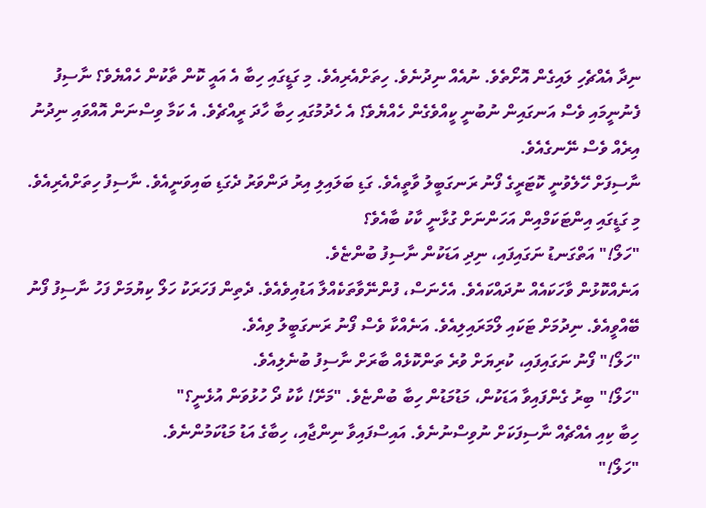ނިދާ އެއްޗެހި ލައިގެން އޮށޯތެވެ. ނުއެއް ނިދުނެވެ. ހިތަށްއެރިއެވެ. މި ގަޑީގައި ހިބާ އެ އައީ ކޮން ތާކުން ހެއްޔެވެ؟ ނާސިފު ފެނުނީމައި ވެސް އަނގައިން ނުބުނީ ކީއްވެގެން ހެއްޔެވެ؟ އެ ހެދުމުގައި ހިބާ ހާދަ ރީއްޗެވެ. އެ ކަމާ ވިސްނަން އޮއްވައި ނިދުނު އިރެއް ވެސް ނޭނގެއެވެ.
ނާސިފަށް ހޭލެވުނީ ކޮޓަރީގެ ފޯނު ރަނގަބީލު ވާތީއެވެ. ގަޑި ބަލައިލި އިރު ދަންވަރު ދެގަޑި ބައިވަނީއެވެ. ނާސިފު ހިތަށްއެރިއެވެ. މި ގަޑީގައި އިންޓަކަމްއިން އަހަންނަށް ގުޅާނީ ކާކު ބާއެވެ؟
"ހަލޯ!" އަތްގަނޑު ނަގައިފައި، ނިދި އަޑަކުން ނާސިފު ބުންޏެވެ.
އަނެއްކޮޅުން ވާހަކައެއް ނުދައްކައެވެ. އެހެނަސް، ފުންނޭވާތަކެއްލާ އަޑުއިވެއެވެ. ދެތިން ފަހަރަކު ހަލޯ ކިޔުމަށް ފަހު ނާސިފު ފޯނު ބޭއްވީއެވެ. ނިދުމަށް ޓަކައި ލޯމަރައިލިއެވެ. އަނެއްކާ ވެސް ފޯނު ރަނގަބީލު ވިއެވެ.
"ހަލޯ!" ފޯނު ނަގައިފައި، ކުރިޔަށް ވުރެ ތަންކޮޅެއް ބާރަށް ނާސިފު ބުނެލިއެވެ.
"ހަލޯ!" ބިރު ގެންފައިވާ އަޑަކުން، މަޑުމަޑުން ހިބާ ބުންޏެވެ. "މަށޭ! ކާކު ދޯ ހުޅުވަން އުޅެނީ؟"
ހިބާ ކިއި އެއްޗެއް ނާސިފަކަށް ނުވިސްނުނެވެ. އައިސްފައިވާ ނިންޖާއި، ހިބާގެ އަޑު މަޑުކަމުންނެވެ.
"ހަލޯ!"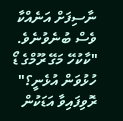ނާސިފަށް އަނެއްކާ ވެސް ބުނެވުނެވެ.
"ކާކުހޭ މަގޭ ރޫމްގެ ޑޯ ހުޅުވަން އުޅެނީ؟" ރޮވިފައިވާ އަޑަކުން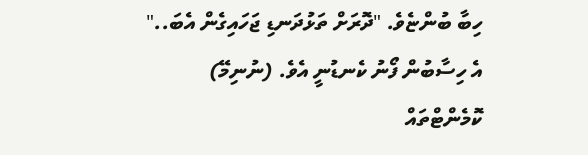ހިބާ ބުންޏެވެ. "ދޮރަށް ތަޅުދަނޑި ޖަހައިގެން އެބަ.."
އެ ހިސާބުން ފޯނު ކެނޑުނީ އެވެ. (ނުނިމޭ)
ކޮމެންޓްތައް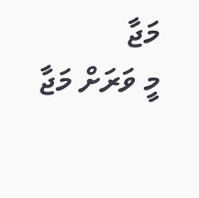މަޖާ
މީ ވަރަށް މަޖާ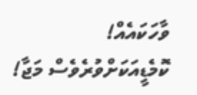ވާހަކައެއް! ކޮމެޑީއަކަށްވުރެވެސް މަޖާ!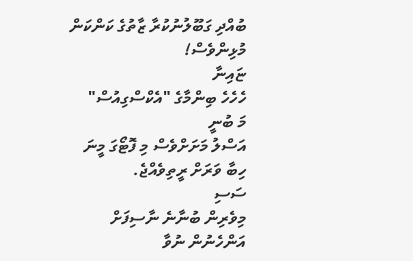ބުއްދި ގަބޫލުނުކުރާ ޒާތުގެ ކަންކަން މުޅިންވެސް!
ޏައިނާ
ހެހެހެ ބިންމާގެ "އެކްސްގިއުސް"
މަ ބުނީ
އަސްލު މަށަށްވެސް މި ފޮޓޯގަ މީނަ ހިބާ ވަރަށް ރީތިވެއްޖެ.
ސަސި
މިވެރިން ބުނާނެ ނާސިފަށް އަންހެނުން ނުވާ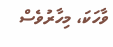ވާހަކަ، މިހާރުވެސް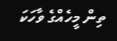ތިން މީހެއްގެ ވާހަކަ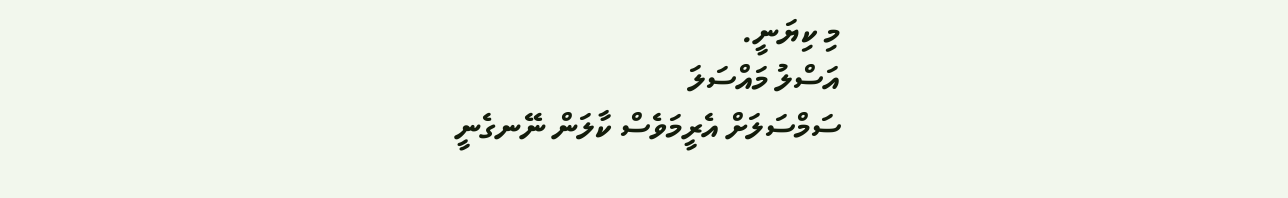މި ކިޔަނީ.
އަސްލު މައްސަލަ
ސަމްސަލަށް އެރީމަވެސް ކާލަން ނޭނގެނީ